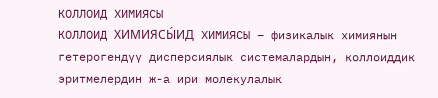КОЛЛОИД ХИМИЯСЫ
КОЛЛОИД ХИМИЯСЫ́ИД ХИМИЯСЫ – физикалык химиянын гетерогендүү дисперсиялык системалардын, коллоиддик эритмелердин ж-а ири молекулалык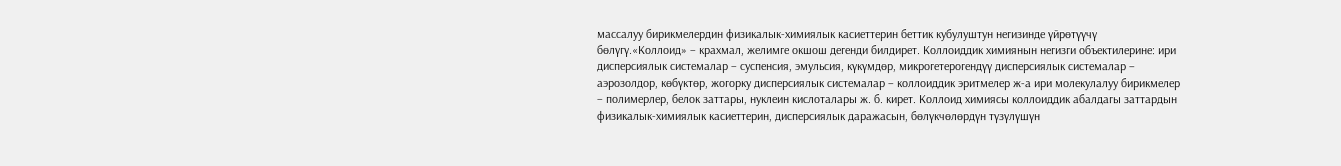массалуу бирикмелердин физикалык-химиялык касиеттерин беттик кубулуштун негизинде үйрөтүүчү бөлүгү.«Коллоид» – крахмал, желимге окшош дегенди билдирет. Коллоиддик химиянын негизги объектилерине: ири дисперсиялык системалар – суспенсия, эмульсия, күкүмдөр, микрогетерогендүү дисперсиялык системалар – аэрозолдор, көбүктөр, жогорку дисперсиялык системалар – коллоиддик эритмелер ж-а ири молекулалуу бирикмелер – полимерлер, белок заттары, нуклеин кислоталары ж. б. кирет. Коллоид химиясы коллоиддик абалдагы заттардын физикалык-химиялык касиеттерин, дисперсиялык даражасын, бөлүкчөлөрдүн түзүлүшүн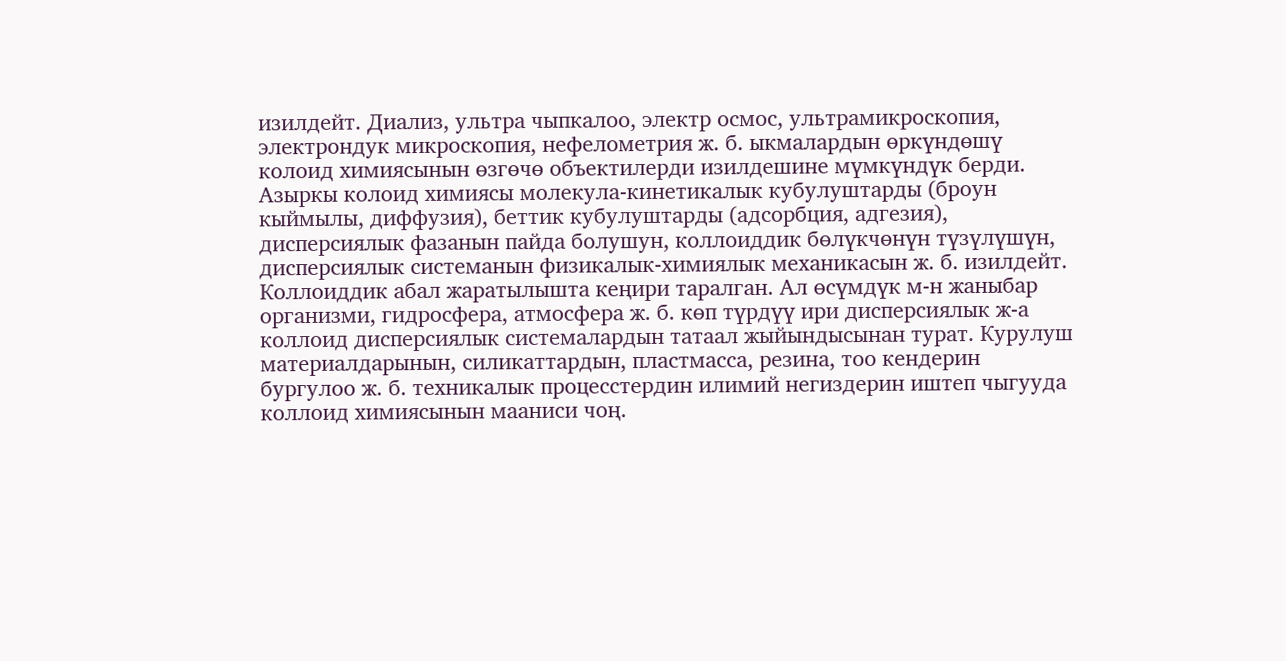изилдейт. Диализ, ультра чыпкалоо, электр осмос, ультрамикроскопия, электрондук микроскопия, нефелометрия ж. б. ыкмалардын өркүндөшү колоид химиясынын өзгөчө объектилерди изилдешине мүмкүндүк берди. Азыркы колоид химиясы молекула-кинетикалык кубулуштарды (броун кыймылы, диффузия), беттик кубулуштарды (адсорбция, адгезия), дисперсиялык фазанын пайда болушун, коллоиддик бөлүкчөнүн түзүлүшүн, дисперсиялык системанын физикалык-химиялык механикасын ж. б. изилдейт. Коллоиддик абал жаратылышта кеңири таралган. Ал өсүмдүк м-н жаныбар организми, гидросфера, атмосфера ж. б. көп түрдүү ири дисперсиялык ж-а коллоид дисперсиялык системалардын татаал жыйындысынан турат. Курулуш материалдарынын, силикаттардын, пластмасса, резина, тоо кендерин бургулоо ж. б. техникалык процесстердин илимий негиздерин иштеп чыгууда коллоид химиясынын мааниси чоң.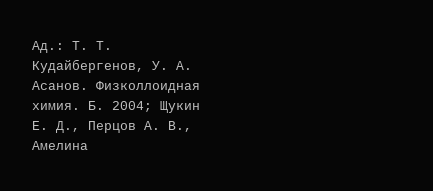Ад.: Т. Т. Кудайбергенов, У. А. Асанов. Физколлоидная химия. Б. 2004; Щукин Е. Д., Перцов А. В., Амелина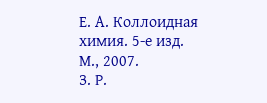Е. А. Коллоидная химия. 5-е изд. М., 2007.
З. Р.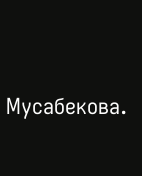Мусабекова.